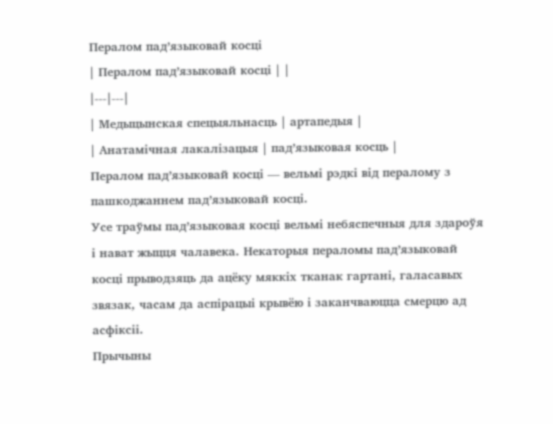Пералом пад’языковай косці
| Пералом пад’языковай косці | |
|---|---|
| Медыцынская спецыяльнасць | артапедыя |
| Анатамічная лакалізацыя | пад’языковая косць |
Пералом пад’языковай косці — вельмі рэдкі від пералому з пашкоджаннем пад’языковай косці.
Усе траўмы пад’языковая косці вельмі небяспечныя для здароўя і нават жыцця чалавека. Некаторыя пераломы пад’языковай косці прыводзяць да ацёку мяккіх тканак гартані, галасавых звязак, часам да аспірацыі крывёю і заканчваюцца смерцю ад асфіксіі.
Прычыны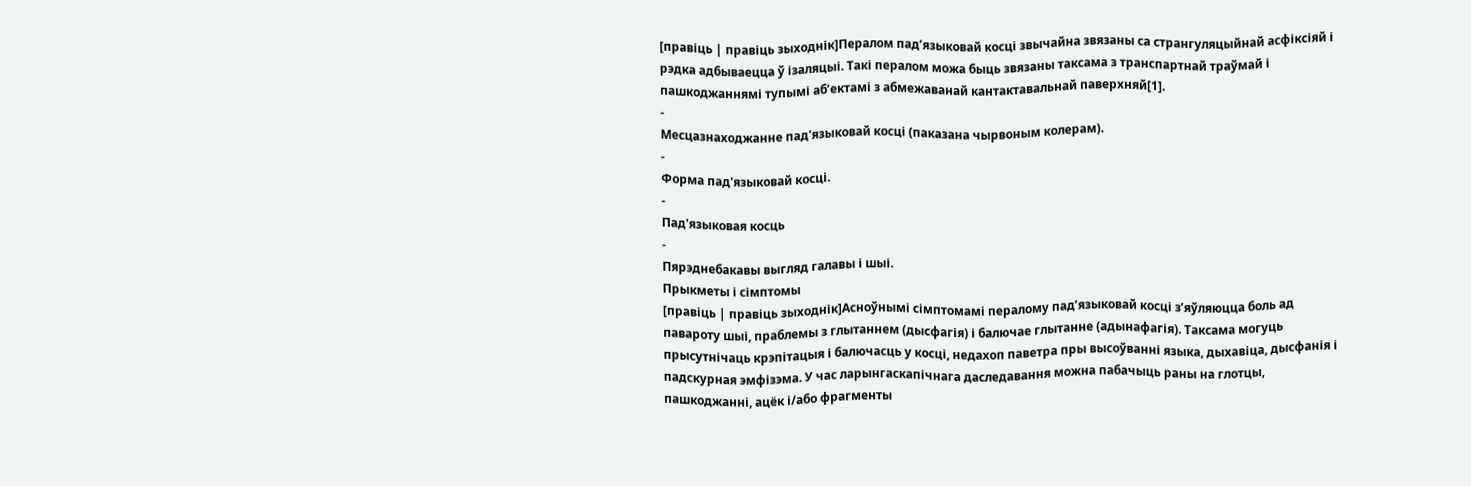[правіць | правіць зыходнік]Пералом пад’языковай косці звычайна звязаны са странгуляцыйнай асфіксіяй і рэдка адбываецца ў ізаляцыі. Такі пералом можа быць звязаны таксама з транспартнай траўмай і пашкоджаннямі тупымі аб’ектамі з абмежаванай кантактавальнай паверхняй[1].
-
Месцазнаходжанне пад'языковай косці (паказана чырвоным колерам).
-
Форма пад'языковай косці.
-
Пад'языковая косць
-
Пярэднебакавы выгляд галавы і шыі.
Прыкметы і сімптомы
[правіць | правіць зыходнік]Асноўнымі сімптомамі пералому пад’языковай косці з’яўляюцца боль ад павароту шыі, праблемы з глытаннем (дысфагія) і балючае глытанне (адынафагія). Таксама могуць прысутнічаць крэпітацыя і балючасць у косці, недахоп паветра пры высоўванні языка, дыхавіца, дысфанія і падскурная эмфізэма. У час ларынгаскапічнага даследавання можна пабачыць раны на глотцы, пашкоджанні, ацёк і/або фрагменты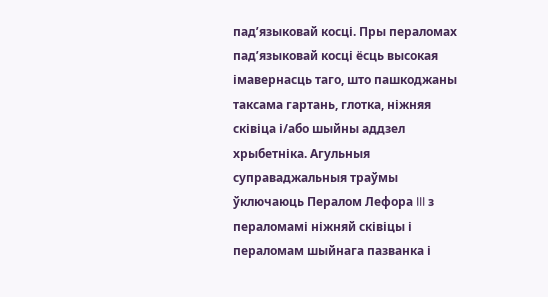пад’языковай косці. Пры пераломах пад’языковай косці ёсць высокая імавернасць таго, што пашкоджаны таксама гартань, глотка, ніжняя сківіца і/або шыйны аддзел хрыбетніка. Агульныя суправаджальныя траўмы ўключаюць Пералом Лефора III з пераломамі ніжняй сківіцы і пераломам шыйнага пазванка і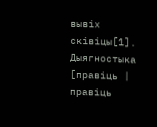вывіх сківіцы[1].
Дыягностыка
[правіць | правіць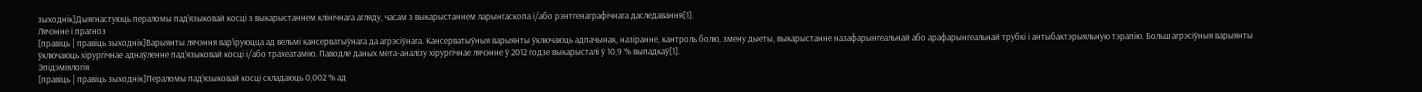зыходнік]Дыягнастуюць пераломы пад’языковай косці з выкарыстаннем клінічнага агляду, часам з выкарыстаннем ларынгаскопа і/або рэнтгенаграфічнага даследавання[1].
Лячэнне і прагноз
[правіць | правіць зыходнік]Варыянты лячэння вар’іруюцца ад вельмі кансерватыўнага да агрэсіўнага. Кансерватыўныя варыянты ўключаюць адпачынак, назіранне, кантроль болю, змену дыеты, выкарыстанне назафарынгеальнай або арафарынгеальнай трубкі і антыбактэрыяльную тэрапію. Больш агрэсіўныя варыянты ўключаюць хірургічнае аднаўленне пад’языковай косці і/або трахеатамію. Паводле даных мета-аналізу хірургічнае лячэнне ў 2012 годзе выкарысталі ў 10,9 % выпадкаў[1].
Эпідэміялогія
[правіць | правіць зыходнік]Пераломы пад’языковай косці складаюць 0,002 % ад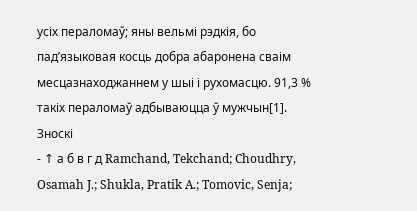усіх пераломаў; яны вельмі рэдкія, бо пад’языковая косць добра абаронена сваім месцазнаходжаннем у шыі і рухомасцю. 91,3 % такіх пераломаў адбываюцца ў мужчын[1].
Зноскі
- ↑ а б в г д Ramchand, Tekchand; Choudhry, Osamah J.; Shukla, Pratik A.; Tomovic, Senja;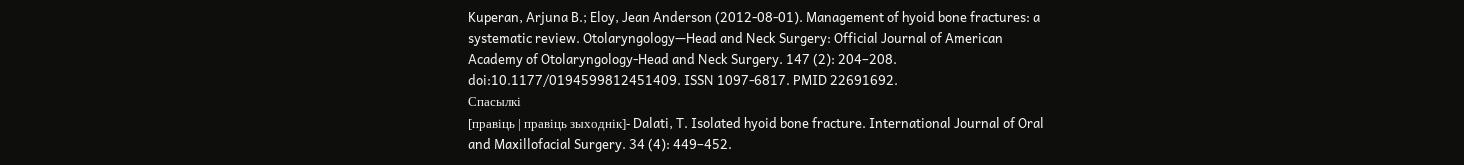Kuperan, Arjuna B.; Eloy, Jean Anderson (2012-08-01). Management of hyoid bone fractures: a systematic review. Otolaryngology—Head and Neck Surgery: Official Journal of American Academy of Otolaryngology-Head and Neck Surgery. 147 (2): 204–208. doi:10.1177/0194599812451409. ISSN 1097-6817. PMID 22691692.
Спасылкі
[правіць | правіць зыходнік]- Dalati, T. Isolated hyoid bone fracture. International Journal of Oral and Maxillofacial Surgery. 34 (4): 449–452.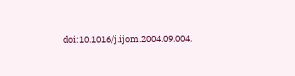doi:10.1016/j.ijom.2004.09.004.